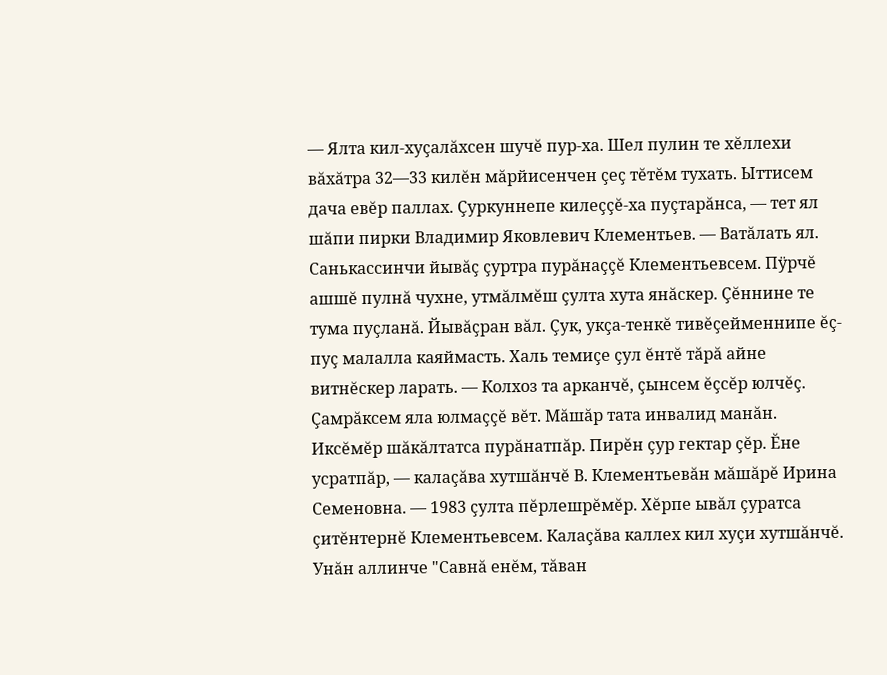— Ялта кил-хуçалăхсен шучĕ пур-ха. Шел пулин те хĕллехи вăхăтра 32—33 килĕн мăрйисенчен çеç тĕтĕм тухать. Ыттисем дача евĕр паллах. Çуркуннепе килеççĕ-ха пуçтарăнса, — тет ял шăпи пирки Владимир Яковлевич Клементьев. — Ватăлать ял. Санькассинчи йывăç çуртра пурăнаççĕ Клементьевсем. Пÿрчĕ ашшĕ пулнă чухне, утмăлмĕш çулта хута янăскер. Çĕннине те тума пуçланă. Йывăçран вăл. Çук, укçа-тенкĕ тивĕçейменнипе ĕç-пуç малалла каяймасть. Халь темиçе çул ĕнтĕ тăрă айне витнĕскер ларать. — Колхоз та арканчĕ, çынсем ĕçсĕр юлчĕç. Çамрăксем яла юлмаççĕ вĕт. Мăшăр тата инвалид манăн. Иксĕмĕр шăкăлтатса пурăнатпăр. Пирĕн çур гектар çĕр. Ĕне усратпăр, — калаçăва хутшăнчĕ В. Клементьевăн мăшăрĕ Ирина Семеновна. — 1983 çулта пĕрлешрĕмĕр. Хĕрпе ывăл çуратса çитĕнтернĕ Клементьевсем. Калаçăва каллех кил хуçи хутшăнчĕ. Унăн аллинче "Савнă енĕм, тăван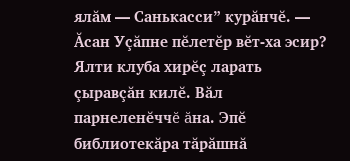ялăм — Санькасси” курăнчĕ. — Ăсан Уçăпне пĕлетĕр вĕт-ха эсир? Ялти клуба хирĕç ларать çыравçăн килĕ. Вăл парнеленĕччĕ ăна. Эпĕ библиотекăра тăрăшнă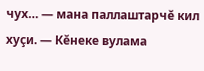чух… — мана паллаштарчĕ кил хуçи. — Кĕнеке вулама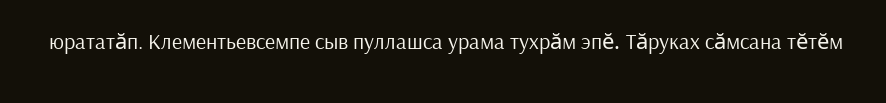юрататăп. Клементьевсемпе сыв пуллашса урама тухрăм эпĕ. Тăруках сăмсана тĕтĕм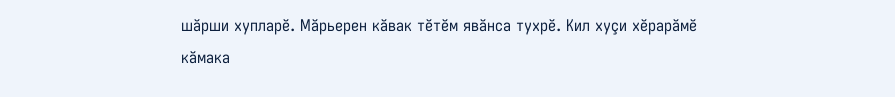шăрши хупларĕ. Мăрьерен кăвак тĕтĕм явăнса тухрĕ. Кил хуçи хĕрарăмĕ кăмака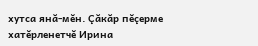хутса янă-мĕн. Çăкăр пĕçерме хатĕрленетчĕ Ирина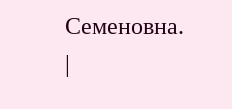Семеновна.
|